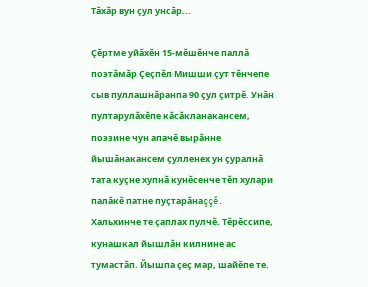Тăхăр вун çул унсăр...

Çĕртме уйăхĕн 15-мĕшĕнче паллă поэтăмăр Çеçпĕл Мишши çут тĕнчепе сыв пуллашнăранпа 90 çул çитрĕ. Унăн пултарулăхĕпе кăсăкланакансем, поэзине чун апачĕ вырăнне йышăнакансем çулленех ун çуралнă тата куçне хупнă кунĕсенче тĕп хулари палăкĕ патне пуçтарăнаççĕ. Хальхинче те çаплах пулчĕ. Тĕрĕссипе, кунашкал йышлăн килнине ас тумастăп. Йышпа çеç мар, шайĕпе те.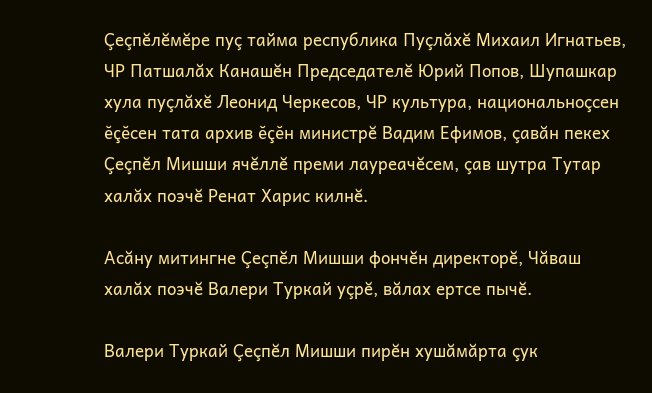Çеçпĕлĕмĕре пуç тайма республика Пуçлăхĕ Михаил Игнатьев, ЧР Патшалăх Канашĕн Председателĕ Юрий Попов, Шупашкар хула пуçлăхĕ Леонид Черкесов, ЧР культура, национальноçсен ĕçĕсен тата архив ĕçĕн министрĕ Вадим Ефимов, çавăн пекех Çеçпĕл Мишши ячĕллĕ преми лауреачĕсем, çав шутра Тутар халăх поэчĕ Ренат Харис килнĕ.

Асăну митингне Çеçпĕл Мишши фончĕн директорĕ, Чăваш халăх поэчĕ Валери Туркай уçрĕ, вăлах ертсе пычĕ.

Валери Туркай Çеçпĕл Мишши пирĕн хушăмăрта çук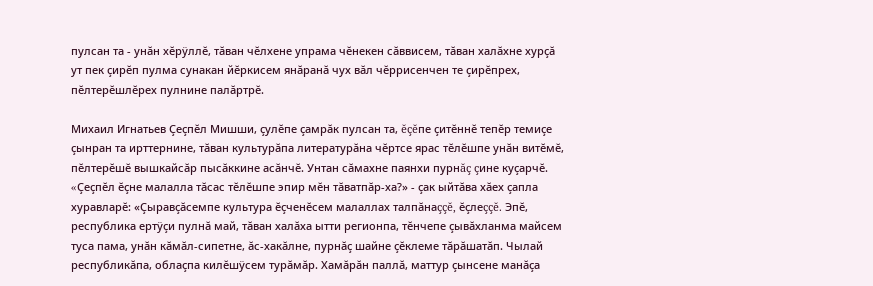пулсан та - унăн хĕрÿллĕ, тăван чĕлхене упрама чĕнекен сăввисем, тăван халăхне хурçă ут пек çирĕп пулма сунакан йĕркисем янăранă чух вăл чĕррисенчен те çирĕпрех, пĕлтерĕшлĕрех пулнине палăртрĕ.

Михаил Игнатьев Çеçпĕл Мишши, çулĕпе çамрăк пулсан та, ĕçĕпе çитĕннĕ тепĕр темиçе çынран та ирттернине, тăван культурăпа литературăна чĕртсе ярас тĕлĕшпе унăн витĕмĕ, пĕлтерĕшĕ вышкайсăр пысăккине асăнчĕ. Унтан сăмахне паянхи пурнăç çине куçарчĕ. «Çеçпĕл ĕçне малалла тăсас тĕлĕшпе эпир мĕн тăватпăр-ха?» - çак ыйтăва хăех çапла хуравларĕ: «Çыравçăсемпе культура ĕçченĕсем малаллах талпăнаççĕ, ĕçлеççĕ. Эпĕ, республика ертÿçи пулнă май, тăван халăха ытти регионпа, тĕнчепе çывăхланма майсем туса пама, унăн кăмăл-сипетне, ăс-хакăлне, пурнăç шайне çĕклеме тăрăшатăп. Чылай республикăпа, облаçпа килĕшÿсем турăмăр. Хамăрăн паллă, маттур çынсене манăçа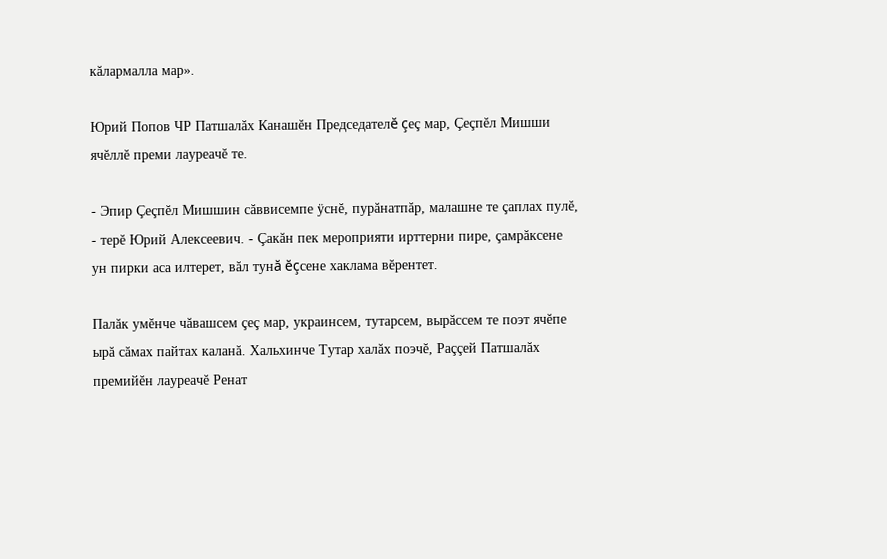кăлармалла мар».

Юрий Попов ЧР Патшалăх Канашĕн Председателĕ çеç мар, Çеçпĕл Мишши ячĕллĕ преми лауреачĕ те.

- Эпир Çеçпĕл Мишшин сăввисемпе ÿснĕ, пурăнатпăр, малашне те çаплах пулĕ, - терĕ Юрий Алексеевич. - Çакăн пек мероприяти ирттерни пире, çамрăксене ун пирки аса илтерет, вăл тунă ĕçсене хаклама вĕрентет.

Палăк умĕнче чăвашсем çеç мар, украинсем, тутарсем, вырăссем те поэт ячĕпе ырă сăмах пайтах каланă. Хальхинче Тутар халăх поэчĕ, Раççей Патшалăх премийĕн лауреачĕ Ренат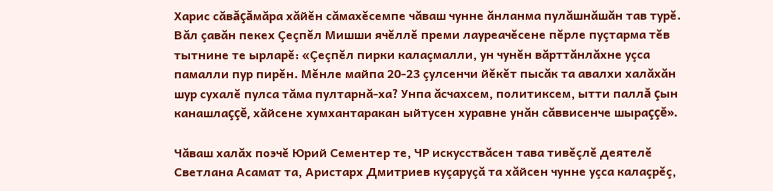Харис сăвăçăмăра хăйĕн сăмахĕсемпе чăваш чунне ăнланма пулăшнăшăн тав турĕ. Вăл çавăн пекех Çеçпĕл Мишши ячĕллĕ преми лауреачĕсене пĕрле пуçтарма тĕв тытнине те ырларĕ: «Çеçпĕл пирки калаçмалли, ун чунĕн вăрттăнлăхне уçса памалли пур пирĕн. Мĕнле майпа 20-23 çулсенчи йĕкĕт пысăк та авалхи халăхăн шур сухалĕ пулса тăма пултарнă-ха? Унпа ăсчахсем, политиксем, ытти паллă çын канашлаççĕ, хăйсене хумхантаракан ыйтусен хуравне унăн сăввисенче шыраççĕ».

Чăваш халăх поэчĕ Юрий Сементер те, ЧР искусствăсен тава тивĕçлĕ деятелĕ Светлана Асамат та, Аристарх Дмитриев куçаруçă та хăйсен чунне уçса калаçрĕç,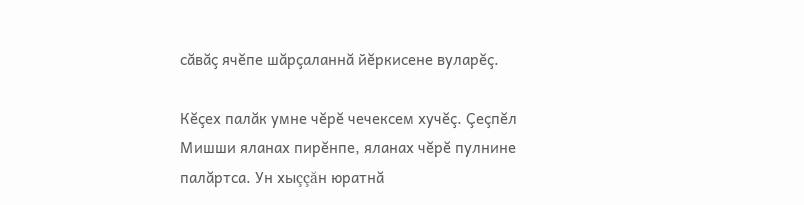сăвăç ячĕпе шăрçаланнă йĕркисене вуларĕç.

Кĕçех палăк умне чĕрĕ чечексем хучĕç. Çеçпĕл Мишши яланах пирĕнпе, яланах чĕрĕ пулнине палăртса. Ун хыççăн юратнă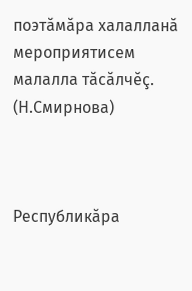поэтăмăра халалланă мероприятисем малалла тăсăлчĕç. (Н.Смирнова)



Республикăра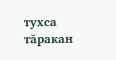тухса тăракан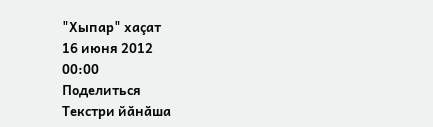"Хыпар" хаçат
16 июня 2012
00:00
Поделиться
Текстри йӑнӑша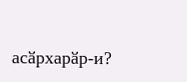асӑрхарӑр-и?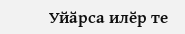Уйӑрса илӗр те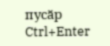пусӑр Ctrl+Enter